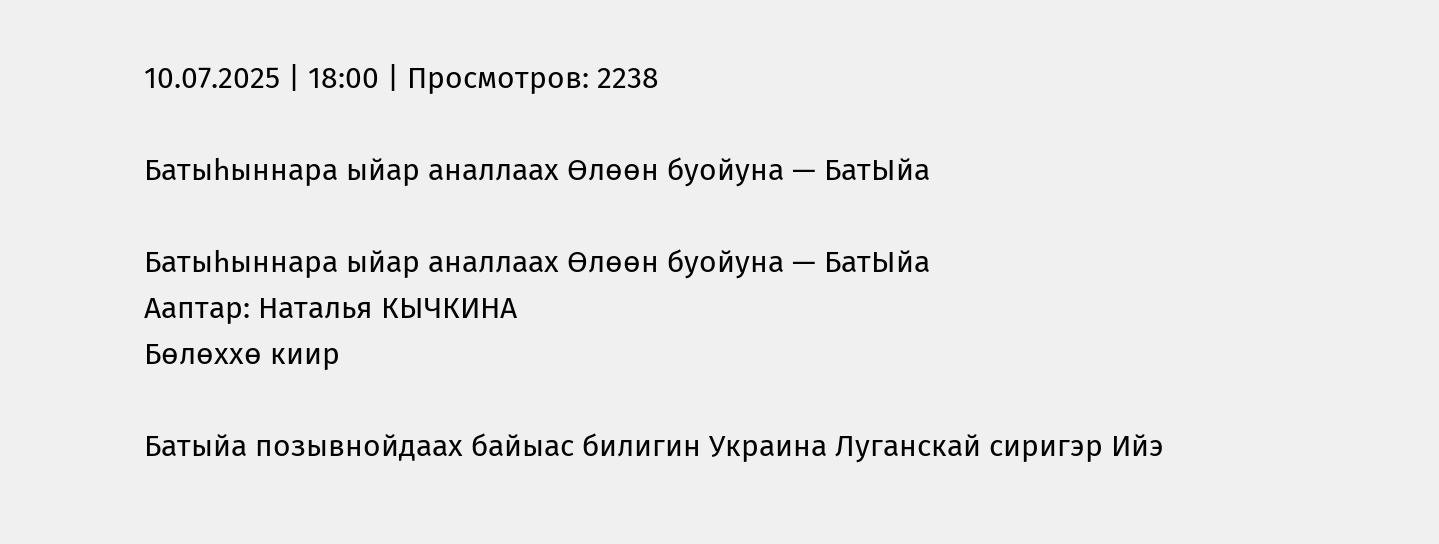10.07.2025 | 18:00 | Просмотров: 2238

Батыһыннара ыйар аналлаах Өлөөн буойуна — БатЫйа

Батыһыннара ыйар аналлаах Өлөөн буойуна — БатЫйа
Ааптар: Наталья КЫЧКИНА
Бөлөххө киир

Батыйа позывнойдаах байыас билигин Украина Луганскай сиригэр Ийэ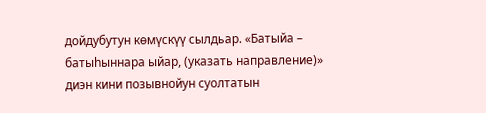дойдубутун көмүскүү сылдьар. «Батыйа – батыһыннара ыйар, (указать направление)» диэн кини позывнойун суолтатын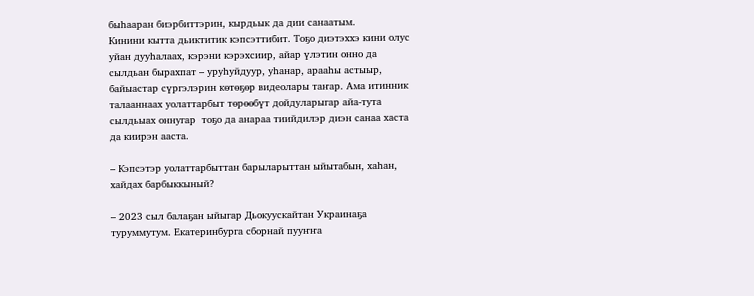быһааран биэрбиттэрин, кырдьык да дии санаатым.
Кинини кытта дьиктитик кэпсэттибит. Тоҕо диэтэххэ кини олус уйан дууһалаах, кэрэни кэрэхсиир, айар үлэтин онно да сылдьан бырахпат – уруһуйдуур, уһанар, арааһы астыыр, байыастар сүргэлэрин көтөҕөр видеолары таҥар. Ама итинник талааннаах уолаттарбыт төрөөбүт дойдуларыгар айа-тута сылдьыах оннугар  тоҕо да анараа тиийдилэр диэн санаа хаста да киирэн ааста.

– Кэпсэтэр уолаттарбыттан барыларыттан ыйытабын, хаһан, хайдах барбыккыный?

– 2023 сыл балаҕан ыйыгар Дьокуускайтан Украинаҕа туруммутум. Екатеринбурга сборнай пууҥҥа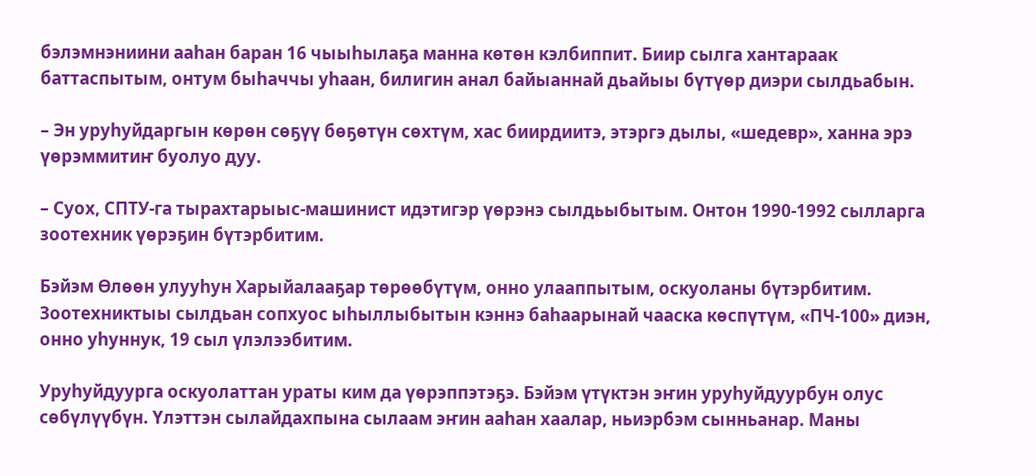бэлэмнэниини ааһан баран 16 чыыһылаҕа манна көтөн кэлбиппит. Биир сылга хантараак баттаспытым, онтум быһаччы уһаан, билигин анал байыаннай дьайыы бүтүөр диэри сылдьабын.

– Эн уруһуйдаргын көрөн сөҕүү бөҕөтүн сөхтүм, хас биирдиитэ, этэргэ дылы, «шедевр», ханна эрэ үөрэммитиҥ буолуо дуу.

– Суох, СПТУ-га тырахтарыыс-машинист идэтигэр үөрэнэ сылдьыбытым. Онтон 1990-1992 сылларга зоотехник үөрэҕин бүтэрбитим.

Бэйэм Өлөөн улууһун Харыйалааҕар төрөөбүтүм, онно улааппытым, оскуоланы бүтэрбитим. Зоотехниктыы сылдьан сопхуос ыһыллыбытын кэннэ баһаарынай чааска көспүтүм, «ПЧ-100» диэн, онно уһуннук, 19 сыл үлэлээбитим.

Уруһуйдуурга оскуолаттан ураты ким да үөрэппэтэҕэ. Бэйэм үтүктэн эҥин уруһуйдуурбун олус сөбүлүүбүн. Үлэттэн сылайдахпына сылаам эҥин ааһан хаалар, ньиэрбэм сынньанар. Маны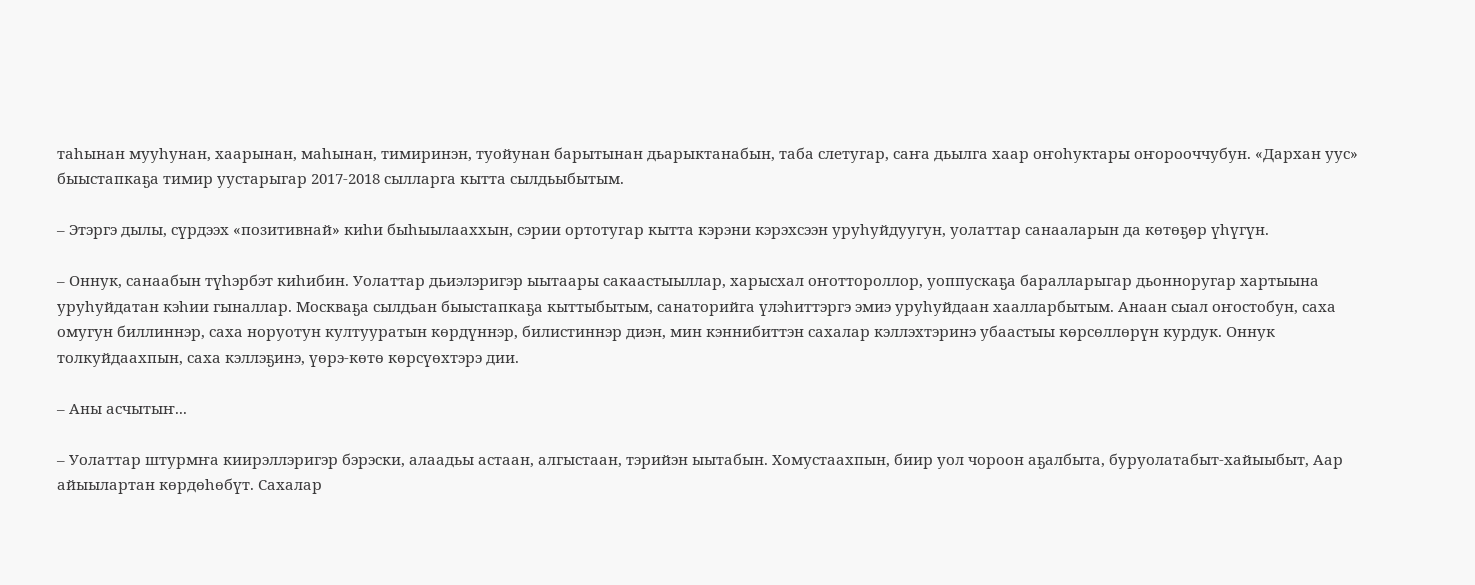таһынан мууһунан, хаарынан, маһынан, тимиринэн, туойунан барытынан дьарыктанабын, таба слетугар, саҥа дьылга хаар оҥоһуктары оҥорооччубун. «Дархан уус» быыстапкаҕа тимир уустарыгар 2017-2018 сылларга кытта сылдьыбытым.

– Этэргэ дылы, сүрдээх «позитивнай» киһи быһыылааххын, сэрии ортотугар кытта кэрэни кэрэхсээн уруһуйдуугун, уолаттар санааларын да көтөҕөр үһүгүн.

– Оннук, санаабын түһэрбэт киһибин. Уолаттар дьиэлэригэр ыытаары сакаастыыллар, харысхал оҥоттороллор, уоппускаҕа баралларыгар дьонноругар хартыына уруһуйдатан кэһии гыналлар. Москваҕа сылдьан быыстапкаҕа кыттыбытым, санаторийга үлэһиттэргэ эмиэ уруһуйдаан хаалларбытым. Анаан сыал оҥостобун, саха омугун биллиннэр, саха норуотун култууратын көрдүннэр, билистиннэр диэн, мин кэннибиттэн сахалар кэллэхтэринэ убаастыы көрсөллөрүн курдук. Оннук толкуйдаахпын, саха кэллэҕинэ, үөрэ-көтө көрсүөхтэрэ дии.

– Аны асчытыҥ...

– Уолаттар штурмҥа киирэллэригэр бэрэски, алаадьы астаан, алгыстаан, тэрийэн ыытабын. Хомустаахпын, биир уол чороон аҕалбыта, буруолатабыт-хайыыбыт, Аар айыылартан көрдөһөбүт. Сахалар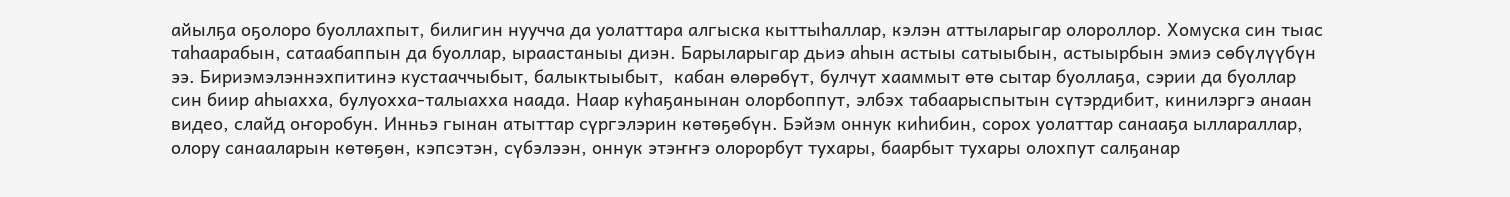айылҕа оҕолоро буоллахпыт, билигин нуучча да уолаттара алгыска кыттыһаллар, кэлэн аттыларыгар олороллор. Хомуска син тыас таһаарабын, сатаабаппын да буоллар, ыраастаныы диэн. Барыларыгар дьиэ аһын астыы сатыыбын, астыырбын эмиэ сөбүлүүбүн ээ. Бириэмэлэннэхпитинэ кустааччыбыт, балыктыыбыт,  кабан өлөрөбүт, булчут хааммыт өтө сытар буоллаҕа, сэрии да буоллар син биир аһыахха, булуохха-талыахха наада. Наар куһаҕанынан олорбоппут, элбэх табаарыспытын сүтэрдибит, кинилэргэ анаан видео, слайд оҥоробун. Инньэ гынан атыттар сүргэлэрин көтөҕөбүн. Бэйэм оннук киһибин, сорох уолаттар санааҕа ыллараллар,  олору санааларын көтөҕөн, кэпсэтэн, сүбэлээн, оннук этэҥҥэ олорорбут тухары, баарбыт тухары олохпут салҕанар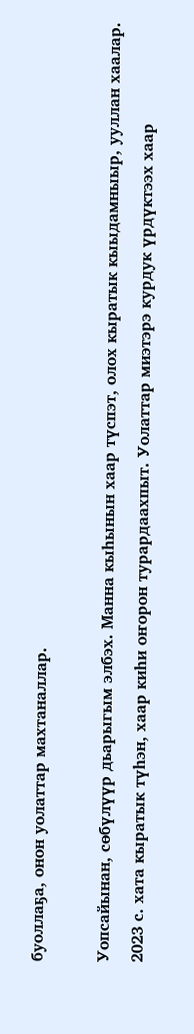буоллаҕа, онон уолаттар махтаналлар.

Уопсайынан, сөбүлүүр дьарыгым элбэх. Манна кыһынын хаар түспэт, олох кыратык кыыдамныыр, ууллан хаалар. 2023 с. хата кыратык түһэн, хаар киһи оҥорон турардаахпыт. Уолаттар миэтэрэ курдук үрдүктээх хаар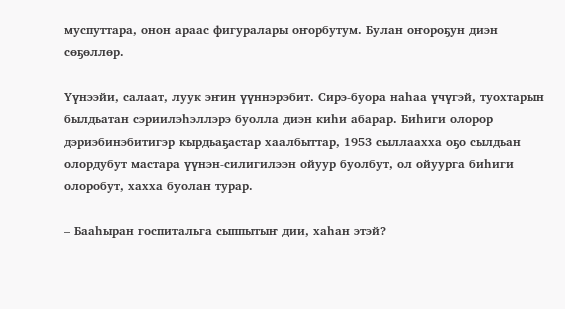муспуттара, онон араас фигуралары оҥорбутум. Булан оҥороҕун диэн сөҕөллөр.

Үүнээйи, салаат, луук эҥин үүннэрэбит. Сирэ-буора наһаа үчүгэй, туохтарын былдьатан сэриилэһэллэрэ буолла диэн киһи абарар. Биһиги олорор дэриэбинэбитигэр кырдьаҕастар хаалбыттар, 1953 сыллаахха оҕо сылдьан олордубут мастара үүнэн-силигилээн ойуур буолбут, ол ойуурга биһиги олоробут, хахха буолан турар.

– Бааһыран госпитальга сыппытыҥ дии, хаһан этэй?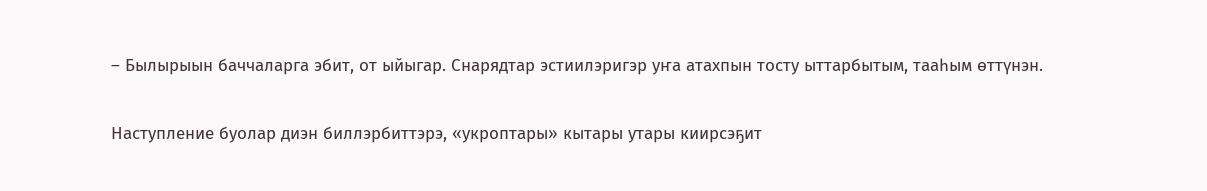– Былырыын баччаларга эбит, от ыйыгар. Снарядтар эстиилэригэр уҥа атахпын тосту ыттарбытым, тааһым өттүнэн.

Наступление буолар диэн биллэрбиттэрэ, «укроптары» кытары утары киирсэҕит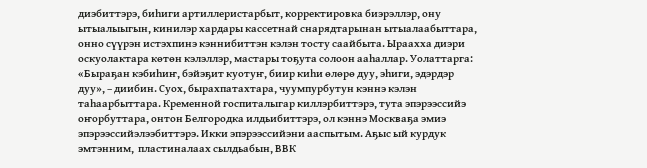диэбиттэрэ, биһиги артиллеристарбыт, корректировка биэрэллэр, ону ытыалыыгын, кинилэр хардары кассетнай снарядтарынан ытыалаабыттара, онно сүүрэн истэхпинэ кэннибиттэн кэлэн тосту саайбыта. Ыраахха диэри оскуолактара көтөн кэлэллэр, мастары тоҕута солоон ааһаллар. Уолаттарга: «Быраҕан кэбиһиҥ, бэйэҕит куотуҥ, биир киһи өлөрө дуу, эһиги, эдэрдэр дуу», – диибин. Суох, бырахпатахтара, чуумпурбутун кэннэ кэлэн таһаарбыттара. Кременной госпиталыгар киллэрбиттэрэ, тута эпэрээссийэ оҥорбуттара, онтон Белгородка илдьибиттэрэ, ол кэннэ Москваҕа эмиэ эпэрээссийэлээбиттэрэ. Икки эпэрээссийэни ааспытым. Аҕыс ый курдук эмтэнним,  пластиналаах сылдьабын, ВВК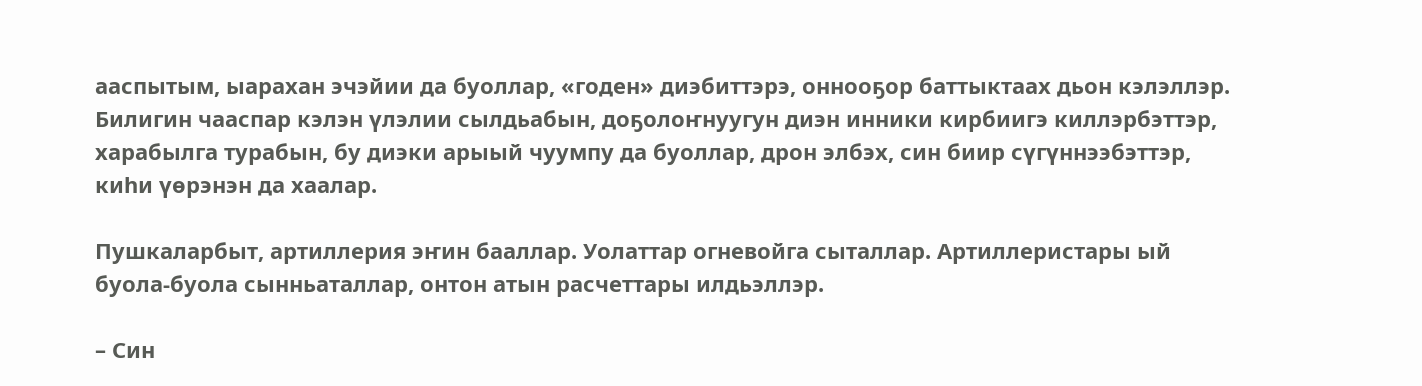ааспытым, ыарахан эчэйии да буоллар, «годен» диэбиттэрэ, оннооҕор баттыктаах дьон кэлэллэр. Билигин чааспар кэлэн үлэлии сылдьабын, доҕолоҥнуугун диэн инники кирбиигэ киллэрбэттэр, харабылга турабын, бу диэки арыый чуумпу да буоллар, дрон элбэх, син биир сүгүннээбэттэр, киһи үөрэнэн да хаалар.

Пушкаларбыт, артиллерия эҥин бааллар. Уолаттар огневойга сыталлар. Артиллеристары ый буола-буола сынньаталлар, онтон атын расчеттары илдьэллэр.

– Син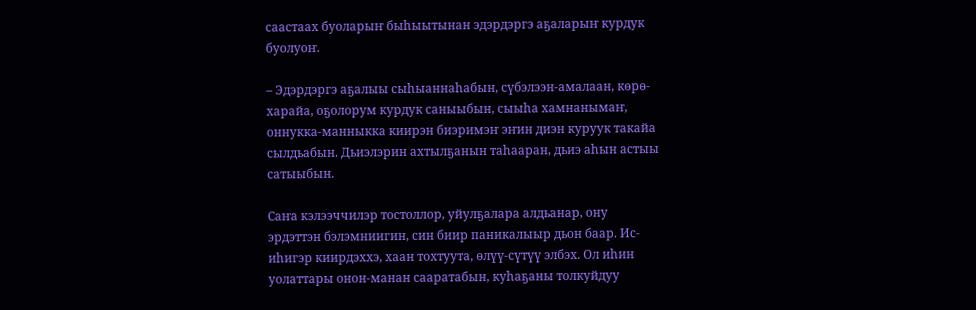саастаах буоларыҥ быһыытынан эдэрдэргэ аҕаларыҥ курдук буолуоҥ.

– Эдэрдэргэ аҕалыы сыһыаннаһабын, сүбэлээн-амалаан, көрө- харайа, оҕолорум курдук саныыбын, сыыһа хамнанымаҥ, оннукка-манныкка киирэн биэримэҥ эҥин диэн куруук такайа сылдьабын. Дьиэлэрин ахтылҕанын таһааран, дьиэ аһын астыы сатыыбын.

Саҥа кэлээччилэр тостоллор, уйулҕалара алдьанар, ону эрдэттэн бэлэмниигин, син биир паникалыыр дьон баар. Ис-иһигэр киирдэххэ, хаан тохтуута, өлүү-сүтүү элбэх. Ол иһин уолаттары онон-манан сааратабын, куһаҕаны толкуйдуу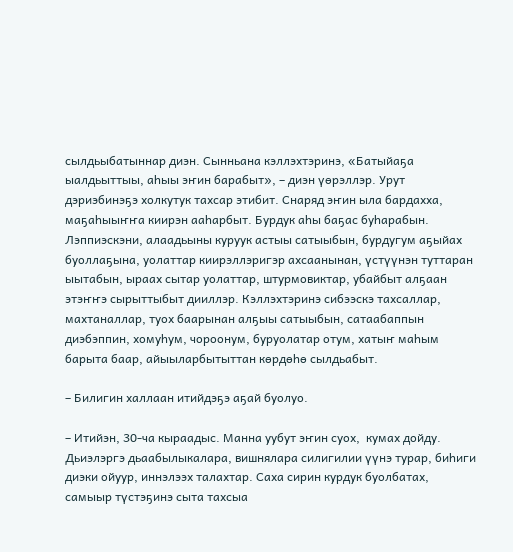сылдьыбатыннар диэн. Сынньана кэллэхтэринэ, «Батыйаҕа ыалдьыттыы, аһыы эҥин барабыт», – диэн үөрэллэр. Урут дэриэбинэҕэ холкутук тахсар этибит. Снаряд эҥин ыла бардахха, маҕаһыыҥҥа киирэн ааһарбыт. Бурдук аһы баҕас буһарабын. Лэппиэскэни, алаадьыны куруук астыы сатыыбын, бурдугум аҕыйах буоллаҕына, уолаттар киирэллэригэр ахсаанынан, үстүүнэн туттаран ыытабын, ыраах сытар уолаттар, штурмовиктар, убайбыт алҕаан этэҥҥэ сырыттыбыт дииллэр. Кэллэхтэринэ сибээскэ тахсаллар, махтаналлар, туох баарынан алҕыы сатыыбын, сатаабаппын диэбэппин, хомуһум, чороонум, буруолатар отум, хатыҥ маһым барыта баар, айыыларбытыттан көрдөһө сылдьабыт.

– Билигин халлаан итийдэҕэ аҕай буолуо.

– Итийэн, 30-ча кыраадыс. Манна уубут эҥин суох,  кумах дойду. Дьиэлэргэ дьаабылыкалара, вишнялара силигилии үүнэ турар, биһиги диэки ойуур, иннэлээх талахтар. Саха сирин курдук буолбатах, самыыр түстэҕинэ сыта тахсыа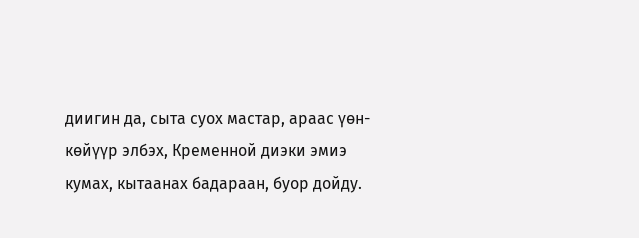диигин да, сыта суох мастар, араас үөн-көйүүр элбэх, Кременной диэки эмиэ кумах, кытаанах бадараан, буор дойду.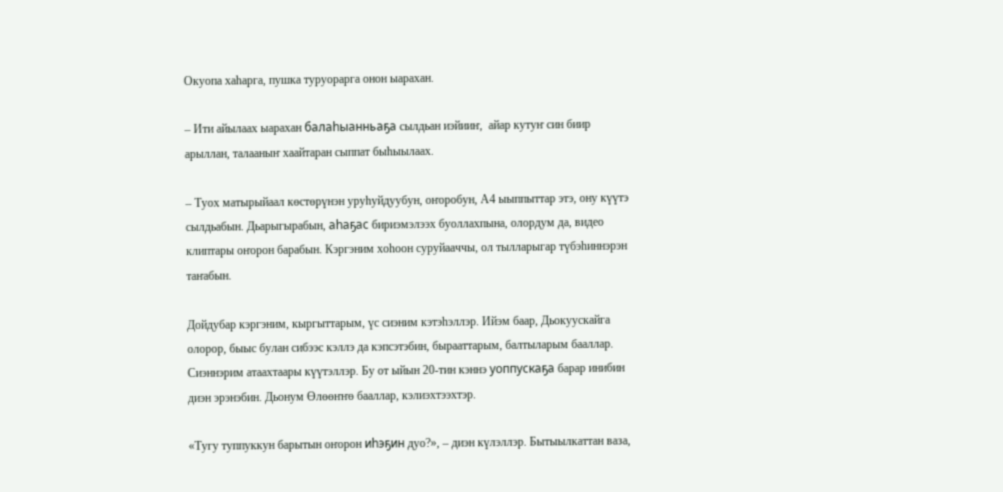Окуопа хаһарга, пушка туруорарга онон ыарахан.

– Ити айылаах ыарахан балаһыанньаҕа сылдьан иэйииҥ,  айар кутуҥ син биир арыллан, талааныҥ хаайтаран сыппат быһыылаах.

– Туох матырыйаал көстөрүнэн уруһуйдуубун, оҥоробун, А4 ыыппыттар этэ, ону күүтэ сылдьабын. Дьарыгырабын, аһаҕас бириэмэлээх буоллахпына, олордум да, видео клиптары оҥорон барабын. Кэргэним хоһоон суруйааччы, ол тылларыгар түбэһиннэрэн таҥабын.

Дойдубар кэргэним, кыргыттарым, үс сиэним кэтэһэллэр. Ийэм баар, Дьокуускайга олорор, быыс булан сибээс кэллэ да кэпсэтэбин, бырааттарым, балтыларым бааллар. Сиэннэрим атаахтаары күүтэллэр. Бу от ыйын 20-тин кэннэ уоппускаҕа барар инибин диэн эрэнэбин. Дьонум Өлөөҥҥө бааллар, кэлиэхтээхтэр.

«Тугу туппуккун барытын оҥорон иһэҕин дуо?», – диэн күлэллэр. Бытыылкаттан ваза,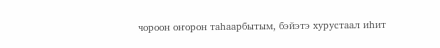чороон оҥорон таһаарбытым, бэйэтэ хурустаал иһит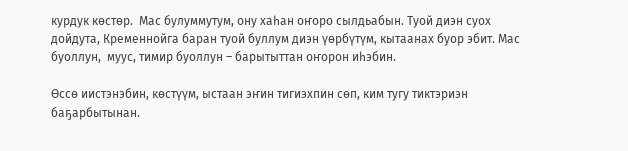курдук көстөр.  Мас булуммутум, ону хаһан оҥоро сылдьабын. Туой диэн суох дойдута, Кременнойга баран туой буллум диэн үөрбүтүм, кытаанах буор эбит. Мас буоллун,  муус, тимир буоллун – барытыттан оҥорон иһэбин.

Өссө иистэнэбин, көстүүм, ыстаан эҥин тигиэхпин сөп, ким тугу тиктэриэн баҕарбытынан.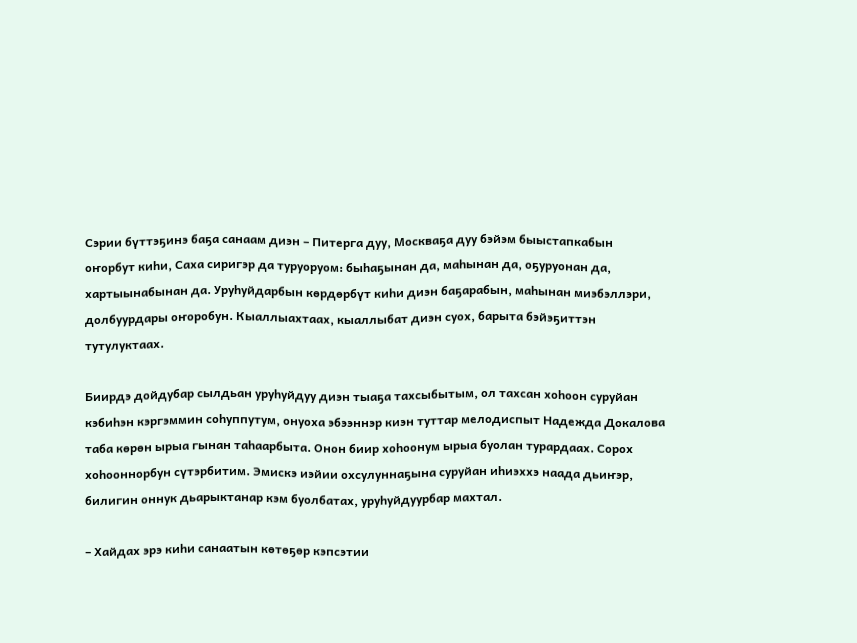Сэрии бүттэҕинэ баҕа санаам диэн – Питерга дуу, Москваҕа дуу бэйэм быыстапкабын  оҥорбут киһи, Саха сиригэр да туруоруом: быһаҕынан да, маһынан да, оҕуруонан да, хартыынабынан да. Уруһуйдарбын көрдөрбүт киһи диэн баҕарабын, маһынан миэбэллэри, долбуурдары оҥоробун. Кыаллыахтаах, кыаллыбат диэн суох, барыта бэйэҕиттэн тутулуктаах.

Биирдэ дойдубар сылдьан уруһуйдуу диэн тыаҕа тахсыбытым, ол тахсан хоһоон суруйан кэбиһэн кэргэммин соһуппутум, онуоха эбээннэр киэн туттар мелодиспыт Надежда Докалова таба көрөн ырыа гынан таһаарбыта. Онон биир хоһоонум ырыа буолан турардаах. Сорох хоһооннорбун сүтэрбитим. Эмискэ иэйии охсулуннаҕына суруйан иһиэххэ наада дьиҥэр, билигин оннук дьарыктанар кэм буолбатах, уруһуйдуурбар махтал.

– Хайдах эрэ киһи санаатын көтөҕөр кэпсэтии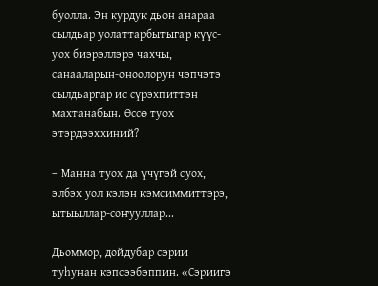буолла. Эн курдук дьон анараа сылдьар уолаттарбытыгар күүс-уох биэрэллэрэ чахчы, санааларын-оноолорун чэпчэтэ сылдьаргар ис сүрэхпиттэн махтанабын. Өссө туох этэрдээххиний?

– Манна туох да үчүгэй суох, элбэх уол кэлэн кэмсиммиттэрэ, ытыыллар-соҥууллар...

Дьоммор, дойдубар сэрии туһунан кэпсээбэппин. «Сэриигэ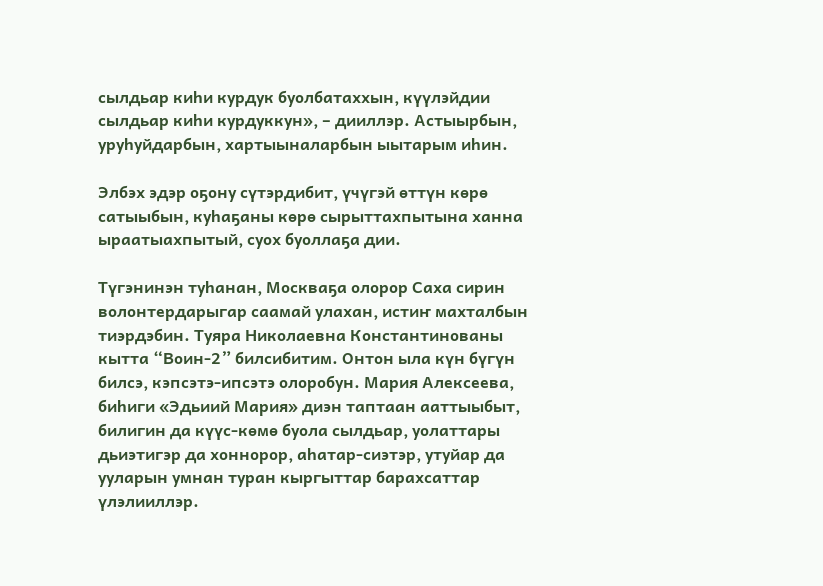сылдьар киһи курдук буолбатаххын, күүлэйдии сылдьар киһи курдуккун», – дииллэр. Астыырбын, уруһуйдарбын, хартыыналарбын ыытарым иһин.

Элбэх эдэр оҕону сүтэрдибит, үчүгэй өттүн көрө сатыыбын, куһаҕаны көрө сырыттахпытына ханна ыраатыахпытый, суох буоллаҕа дии.

Түгэнинэн туһанан, Москваҕа олорор Саха сирин волонтердарыгар саамай улахан, истиҥ махталбын тиэрдэбин. Туяра Николаевна Константинованы кытта “Воин-2” билсибитим. Онтон ыла күн бүгүн билсэ, кэпсэтэ-ипсэтэ олоробун. Мария Алексеева, биһиги «Эдьиий Мария» диэн таптаан ааттыыбыт, билигин да күүс-көмө буола сылдьар, уолаттары дьиэтигэр да хоннорор, аһатар-сиэтэр, утуйар да ууларын умнан туран кыргыттар барахсаттар үлэлииллэр.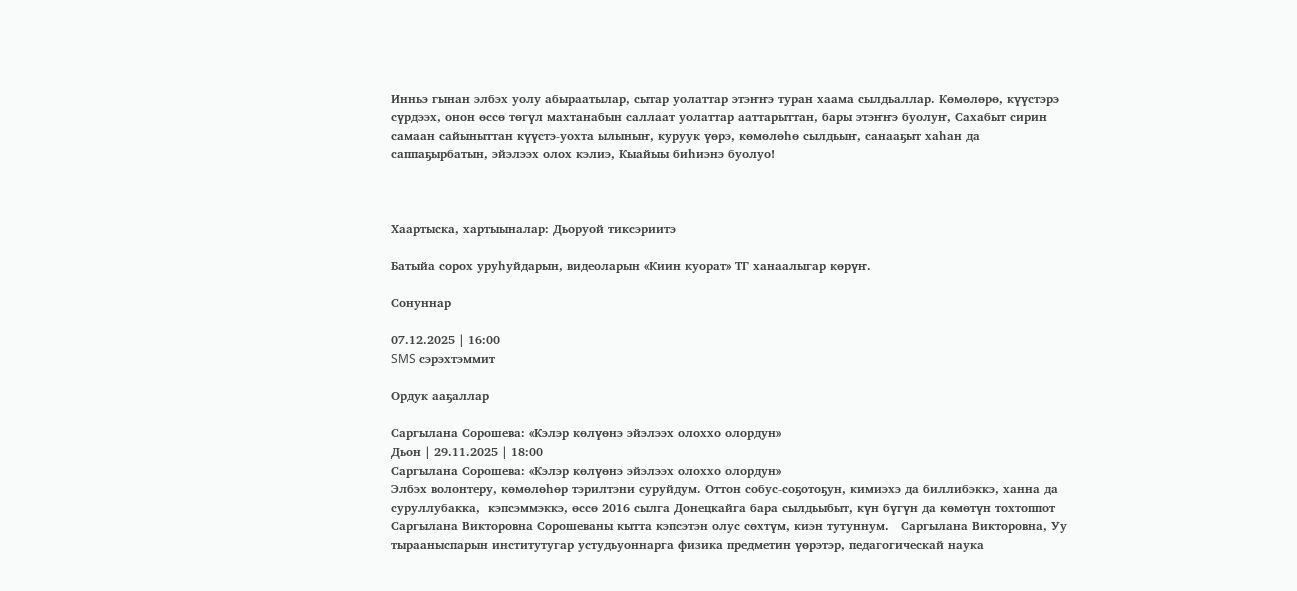Инньэ гынан элбэх уолу абыраатылар, сытар уолаттар этэҥҥэ туран хаама сылдьаллар. Көмөлөрө, күүстэрэ сүрдээх, онон өссө төгүл махтанабын саллаат уолаттар ааттарыттан, бары этэҥҥэ буолуҥ, Сахабыт сирин самаан сайыныттан күүстэ-уохта ылыныҥ, куруук үөрэ, көмөлөһө сылдьыҥ, санааҕыт хаһан да саппаҕырбатын, эйэлээх олох кэлиэ, Кыайыы биһиэнэ буолуо!



Хаартыска, хартыыналар: Дьоруой тиксэриитэ

Батыйа сорох уруһуйдарын, видеоларын «Киин куорат» ТГ ханаалыгар көрүҥ.

Сонуннар

07.12.2025 | 16:00
SMS сэрэхтэммит

Ордук ааҕаллар

Саргылана Сорошева: «Кэлэр көлүөнэ эйэлээх олоххо олордун»
Дьон | 29.11.2025 | 18:00
Саргылана Сорошева: «Кэлэр көлүөнэ эйэлээх олоххо олордун»
Элбэх волонтеру, көмөлөһөр тэрилтэни суруйдум. Оттон собус-соҕотоҕун, кимиэхэ да биллибэккэ, ханна да суруллубакка,  кэпсэммэккэ, өссө 2016 сылга Донецкайга бара сылдьыбыт, күн бүгүн да көмөтүн тохтоппот Саргылана Викторовна Сорошеваны кытта кэпсэтэн олус сөхтүм, киэн тутуннум.   Саргылана Викторовна, Уу тырааныспарын институтугар устудьуоннарга физика предметин үөрэтэр, педагогическай наука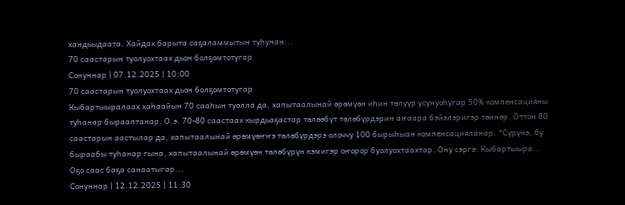хандьыдаата. Хайдах барыта саҕаламмытын туһунан...
70 саастарын туолуохтаах дьон болҕомтотугар
Сонуннар | 07.12.2025 | 10:00
70 саастарын туолуохтаах дьон болҕомтотугар
Кыбартыыралаах хаһаайын 70 сааһын туолла да, хапытаалынай өрөмүөн иһин төлүүр усунуоһугар 50% компенсацияны туһанар бырааптанар. О.э. 70-80 саастаах кырдьаҕастар төлөөбүт төлөбүрдэрин аҥаара бэйэлэригэр төннөр. Оттон 80 саастарын аастылар да, хапытаалынай өрөмүөҥҥэ төлөбүрдэрэ олоччу 100 бырыһыан компенсацияланар. *Сүрүнэ, бу быраабы туһанар гына, хапытаалынай өрөмүөн төлөбүрүн кэмигэр оҥорор буолуохтаахтар. Ону сэргэ: Кыбартыыра...
Оҕо саас баҕа санаатыгар...
Сонуннар | 12.12.2025 | 11:30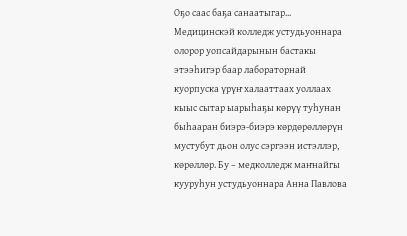Оҕо саас баҕа санаатыгар...
Медицинскэй колледж устудьуоннара олорор уопсайдарынын бастакы этээһигэр баар лабораторнай куорпуска үрүҥ халааттаах уоллаах кыыс сытар ыарыһаҕы көрүү туһунан быһааран биэрэ-биэрэ көрдөрөллөрүн мустубут дьон олус сэргээн истэллэр, көрөллөр. Бу – медколледж маҥнайгы кууруһун устудьуоннара Анна Павлова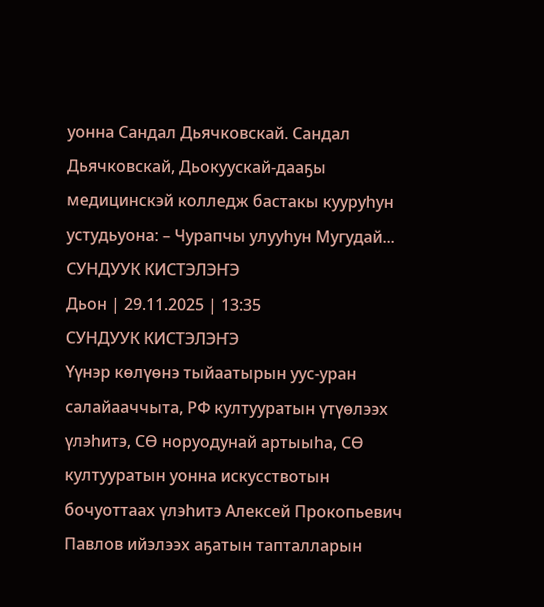уонна Сандал Дьячковскай. Сандал Дьячковскай, Дьокуускай-дааҕы медицинскэй колледж бастакы кууруһун устудьуона: – Чурапчы улууһун Мугудай...
СУНДУУК КИСТЭЛЭҤЭ
Дьон | 29.11.2025 | 13:35
СУНДУУК КИСТЭЛЭҤЭ
Үүнэр көлүөнэ тыйаатырын уус-уран салайааччыта, РФ култууратын үтүөлээх үлэһитэ, СӨ норуодунай артыыһа, СӨ култууратын уонна искусствотын бочуоттаах үлэһитэ Алексей Прокопьевич Павлов ийэлээх аҕатын тапталларын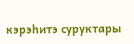кэрэһитэ суруктары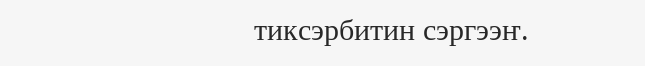тиксэрбитин сэргээҥ.